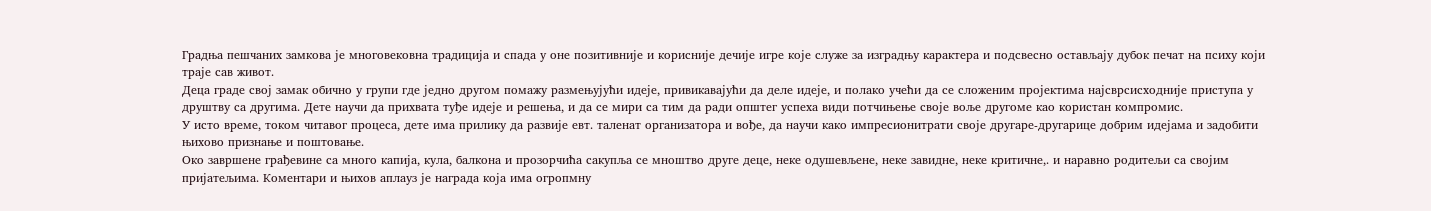Градња пешчаних замкова је многовековна традиција и спада у оне позитивније и корисније дечије игре које служе за изградњу карактера и подсвесно остављају дубок печат на психу који траје сав живот.
Деца граде свој замак обично у групи где једно другом помажу размењујући идеје, привикавајући да деле идеје, и полако учећи да се сложеним пројектима најсврсисходније приступа у друштву са другима. Дете научи да прихвата туђе идеје и решења, и да се мири са тим да ради општег успеха види потчињење своје воље другоме као користан компромис.
У исто време, током читавог процеса, дете има прилику да развије евт. таленат организатора и вође, да научи како импресионитрати своје другаре-другарице добрим идејама и задобити њихово признање и поштовање.
Око завршене грађевине са много капија, кула, балкона и прозорчића сакупља се мноштво друге деце, неке одушевљене, неке завидне, неке критичне,. и наравно родитељи са својим пријатељима. Коментари и њихов аплауз је награда која има огропмну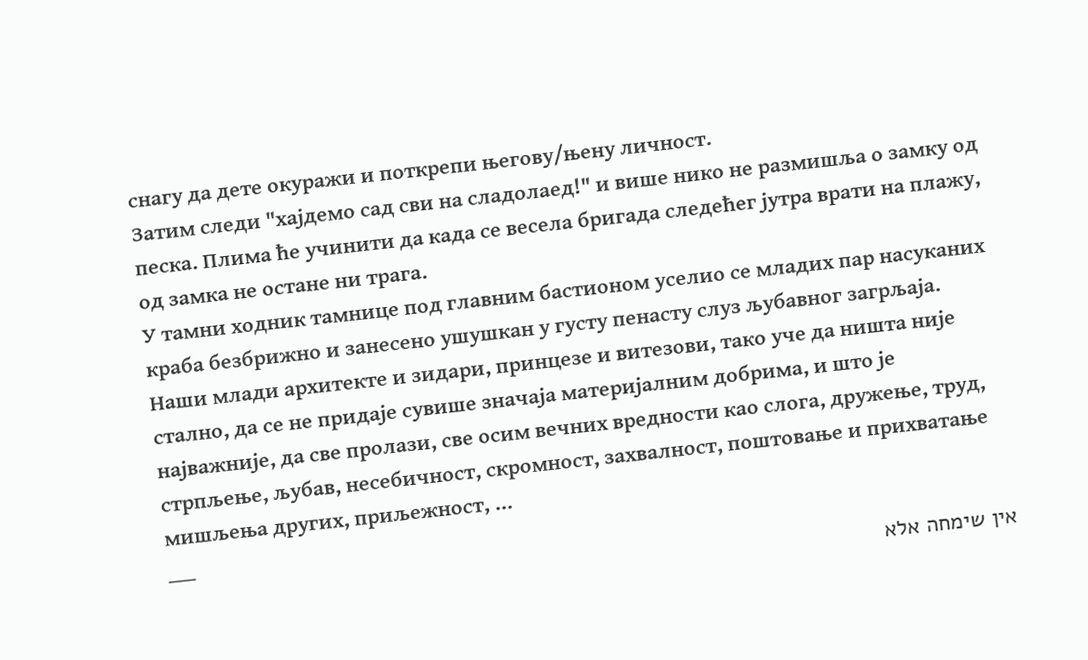снагу да дете окуражи и поткрепи његову/њену личност.
Затим следи "хајдемо сад сви на сладолаед!" и више нико не размишља о замку од песка. Плима ће учинити да када се весела бригада следећег јутра врати на плажу, од замка не остане ни трага.
У тамни ходник тамнице под главним бастионом уселио се младих пар насуканих краба безбрижно и занесено ушушкан у густу пенасту слуз љубавног загрљаја.
Наши млади архитекте и зидари, принцезе и витезови, тако уче да ништа није стално, да се не придаје сувише значаја материјалним добрима, и што је најважније, да све пролази, све осим вечних вредности као слога, дружење, труд, стрпљење, љубав, несебичност, скромност, захвалност, поштовање и прихватање мишљења других, приљежност, ...
___
אין שימחה אלא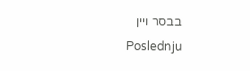בבסר ויין
Poslednju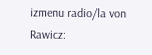izmenu radio/la von Rawicz: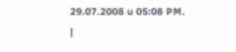29.07.2008 u 05:08 PM.
|